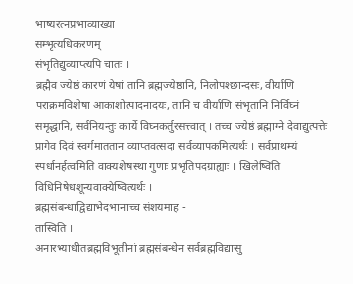भाष्यरत्नप्रभाव्याख्या
सम्भृत्यधिकरणम्
संभृतिद्युव्याप्त्यपि चातः ।
ब्रह्मैव ज्येष्ठं कारणं येषां तानि ब्रह्मज्येष्ठानि, निलोपश्छान्दसः, वीर्याणि पराक्रमविशेषा आकाशोत्पादनादयः, तानि च वीर्याणि संभृतानि निर्विघ्नं समृद्धानि, सर्वनियन्तुः कार्ये विघ्नकर्तुरसत्त्वात् । तच्च ज्येष्ठं ब्रह्माग्ने देवाद्युत्पत्तेः प्रागेव दिवं स्वर्गमाततान व्याप्तवत्सदा सर्वव्यापकमित्यर्थः । सर्वप्राथम्यं स्पर्धानर्हत्वमिति वाक्यशेषस्था गुणाः प्रभृतिपदग्राह्याः । खिलेष्विति विधिनिषेधशून्यवाक्येष्वित्यर्थः ।
ब्रह्मसंबन्धाद्विद्याभेदभानाच्च संशयमाह -
तास्विति ।
अनारभ्याधीतब्रह्मविभूतीनां ब्रह्मसंबन्धेन सर्वब्रह्मविद्यासु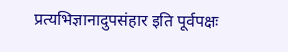प्रत्यभिज्ञानादुपसंहार इति पूर्वपक्षः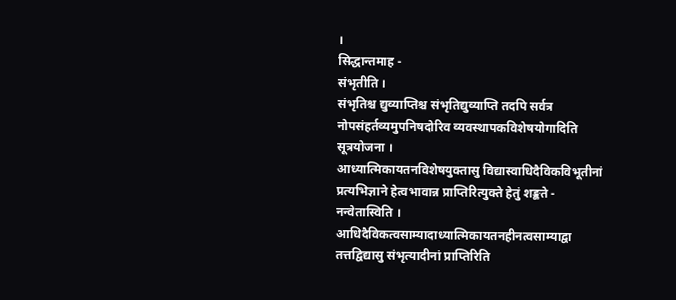।
सिद्धान्तमाह -
संभृतीति ।
संभृतिश्च द्युव्याप्तिश्च संभृतिद्युव्याप्ति तदपि सर्वत्र नोपसंहर्तव्यमुपनिषदोरिव व्यवस्थापकविशेषयोगादिति सूत्रयोजना ।
आध्यात्मिकायतनविशेषयुक्तासु विद्यास्वाधिदैविकविभूतीनां प्रत्यभिज्ञाने हेत्वभावान्न प्राप्तिरित्युक्ते हेतुं शङ्कते -
नन्वेतास्विति ।
आधिदैविकत्वसाम्यादाध्यात्मिकायतनहीनत्वसाम्याद्वा तत्तद्विद्यासु संभृत्यादीनां प्राप्तिरिति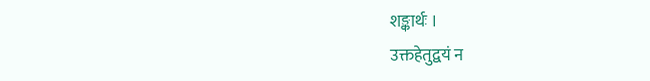शङ्कार्थः ।
उक्तहेतुद्वयं न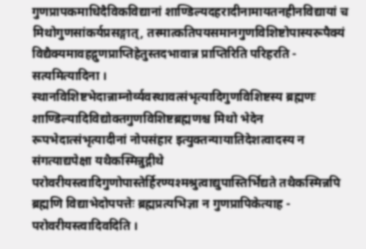गुणप्रापकमाधिदैविकविद्यानां शाण्डिल्यदहरादीनामायतनहीनविद्यायां च मिथोगुणसांकर्यप्रसङ्गात्, तस्मात्कतिपयसमानगुणविशिष्टोपास्यरूपैक्यं विद्यैक्यमावहद्गुणप्राप्तिहेतुस्तदभावान्न प्राप्तिरिति परिहरति -
सत्यमित्यादिना ।
स्थानविशिष्टभेदान्नाम्नोर्व्यवस्थावत्संभृत्यादिगुणविशिष्टस्य ब्रह्मणः शाण्डिल्यादिविद्योक्तगुणविशिष्टब्रह्मणश्च मिथो भेदेन रूपभेदात्संभृत्यादीनां नोपसंहार इत्युक्तन्यायातिदेशत्वादस्य न संगत्याद्यपेक्षा यथैकस्मिन्नुद्गीथे परोवरीयस्त्वादिगुणोपास्तेर्हिरण्यश्मश्रुत्वाद्युपास्तिर्भिद्यते तथैकस्मिन्नपि ब्रह्मणि विद्याभेदोपपत्तेः ब्रह्मप्रत्यभिज्ञा न गुणप्रापिकेत्याह -
परोवरीयस्त्वादिवदिति ।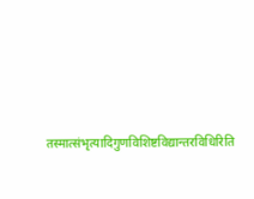तस्मात्संभृत्यादिगुणविशिष्टविद्यान्तरविधिरिति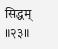सिद्धम् ॥२३॥